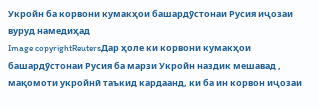Укройн ба корвони кумакҳои башардӯстонаи Русия иҷозаи вуруд намедиҳад
Image copyrightReutersДар ҳоле ки корвони кумакҳои башардӯстонаи Русия ба марзи Укройн наздик мешавад , мақомоти укройнӣ таъкид кардаанд, ки ба ин корвон иҷозаи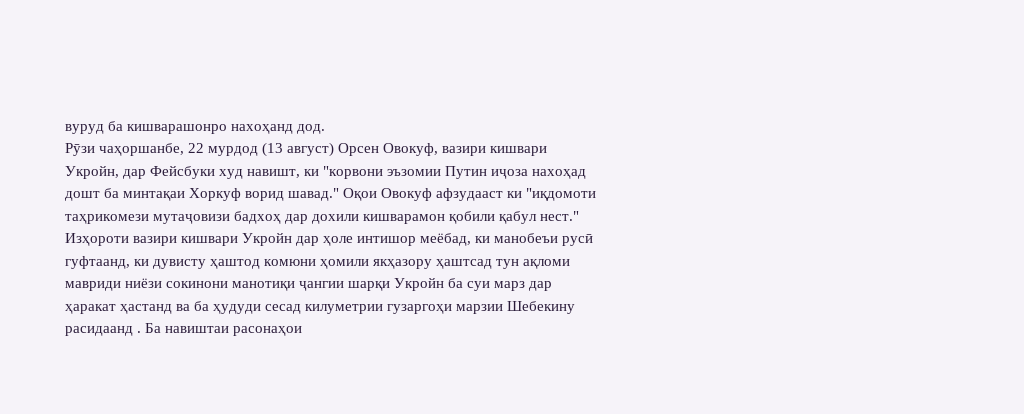вуруд ба кишварашонро нахоҳанд дод.
Рӯзи чаҳоршанбе, 22 мурдод (13 август) Орсен Овокуф, вазири кишвари Укройн, дар Фейсбуки худ навишт, ки "корвони эъзомии Путин иҷоза нахоҳад дошт ба минтақаи Хоркуф ворид шавад." Оқои Овокуф афзудааст ки "иқдомоти таҳрикомези мутаҷовизи бадхоҳ дар дохили кишварамон қобили қабул нест."
Изҳороти вазири кишвари Укройн дар ҳоле интишор меёбад, ки манобеъи русӣ гуфтаанд, ки дувисту ҳаштод комюни ҳомили якҳазору ҳаштсад тун ақломи мавриди ниёзи сокинони манотиқи ҷангии шарқи Укройн ба суи марз дар ҳаракат ҳастанд ва ба ҳудуди сесад килуметрии гузаргоҳи марзии Шебекину расидаанд . Ба навиштаи расонаҳои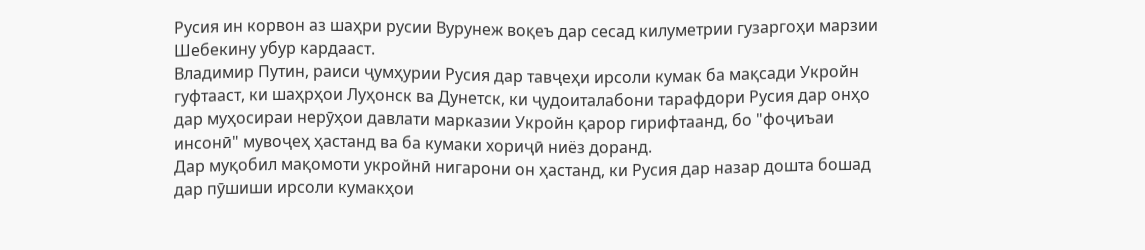Русия ин корвон аз шаҳри русии Вурунеж воқеъ дар сесад килуметрии гузаргоҳи марзии Шебекину убур кардааст.
Владимир Путин, раиси ҷумҳурии Русия дар тавҷеҳи ирсоли кумак ба мақсади Укройн гуфтааст, ки шаҳрҳои Луҳонск ва Дунетск, ки ҷудоиталабони тарафдори Русия дар онҳо дар муҳосираи нерӯҳои давлати марказии Укройн қарор гирифтаанд, бо "фоҷиъаи инсонӣ" мувоҷеҳ ҳастанд ва ба кумаки хориҷӣ ниёз доранд.
Дар муқобил мақомоти укройнӣ нигарони он ҳастанд, ки Русия дар назар дошта бошад дар пӯшиши ирсоли кумакҳои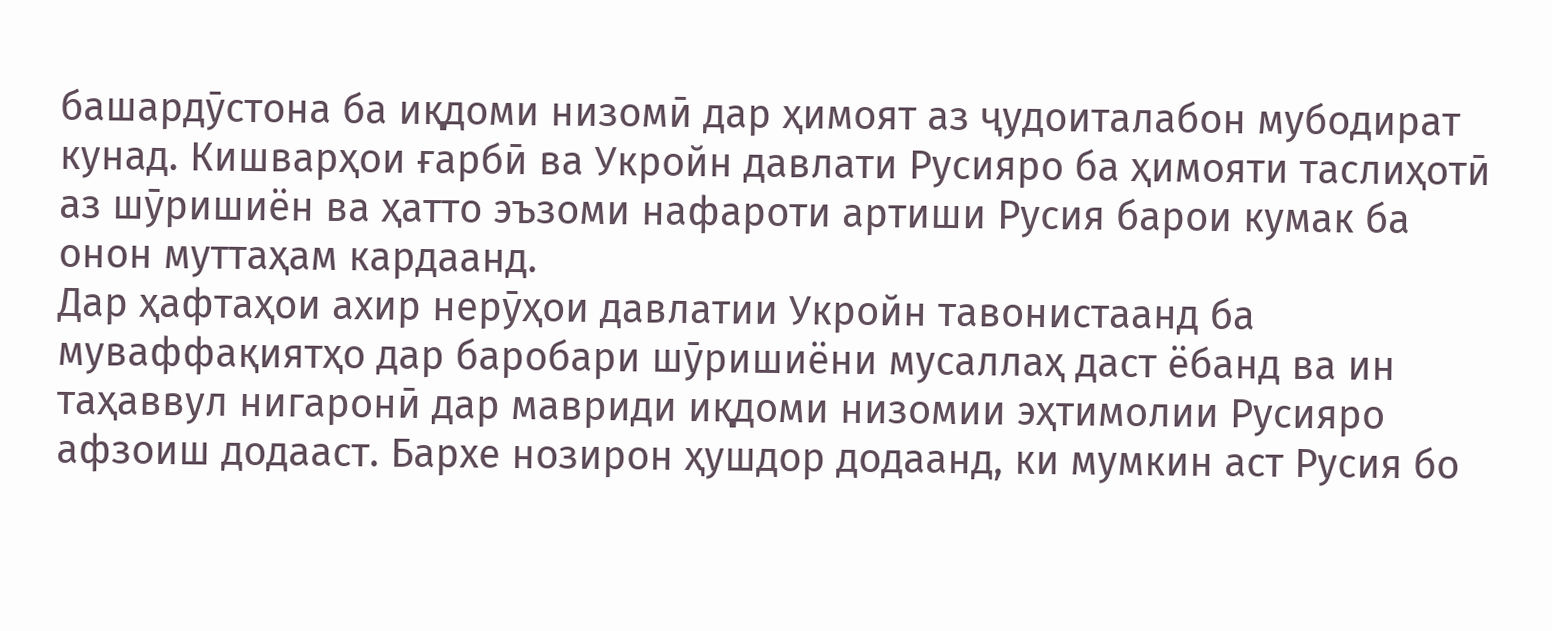башардӯстона ба иқдоми низомӣ дар ҳимоят аз ҷудоиталабон мубодират кунад. Кишварҳои ғарбӣ ва Укройн давлати Русияро ба ҳимояти таслиҳотӣ аз шӯришиён ва ҳатто эъзоми нафароти артиши Русия барои кумак ба онон муттаҳам кардаанд.
Дар ҳафтаҳои ахир нерӯҳои давлатии Укройн тавонистаанд ба муваффақиятҳо дар баробари шӯришиёни мусаллаҳ даст ёбанд ва ин таҳаввул нигаронӣ дар мавриди иқдоми низомии эҳтимолии Русияро афзоиш додааст. Бархе нозирон ҳушдор додаанд, ки мумкин аст Русия бо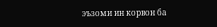эъзоми ин корвон ба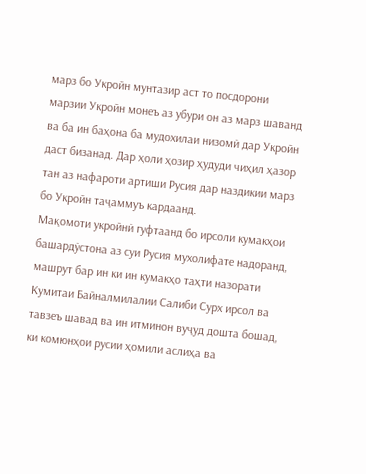марз бо Укройн мунтазир аст то посдорони марзии Укройн монеъ аз убури он аз марз шаванд ва ба ин баҳона ба мудохилаи низомӣ дар Укройн даст бизанад. Дар ҳоли ҳозир ҳудуди чиҳил ҳазор тан аз нафароти артиши Русия дар наздикии марз бо Укройн таҷаммуъ кардаанд.
Мақомоти укройнӣ гуфтаанд бо ирсоли кумакҳои башардӯстона аз суи Русия мухолифате надоранд, машрут бар ин ки ин кумакҳо таҳти назорати Кумитаи Байналмилалии Салиби Сурх ирсол ва тавзеъ шавад ва ин итминон вуҷуд дошта бошад, ки комюнҳои русии ҳомили аслиҳа ва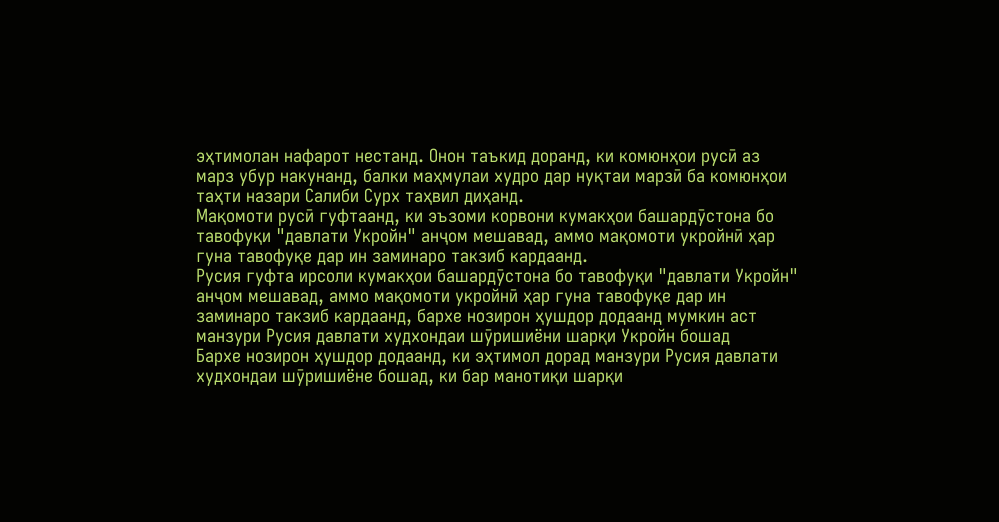эҳтимолан нафарот нестанд. Онон таъкид доранд, ки комюнҳои русӣ аз марз убур накунанд, балки маҳмулаи худро дар нуқтаи марзӣ ба комюнҳои таҳти назари Салиби Сурх таҳвил диҳанд.
Мақомоти русӣ гуфтаанд, ки эъзоми корвони кумакҳои башардӯстона бо тавофуқи "давлати Укройн" анҷом мешавад, аммо мақомоти укройнӣ ҳар гуна тавофуқе дар ин заминаро такзиб кардаанд.
Русия гуфта ирсоли кумакҳои башардӯстона бо тавофуқи "давлати Укройн" анҷом мешавад, аммо мақомоти укройнӣ ҳар гуна тавофуқе дар ин заминаро такзиб кардаанд, бархе нозирон ҳушдор додаанд мумкин аст манзури Русия давлати худхондаи шӯришиёни шарқи Укройн бошад
Бархе нозирон ҳушдор додаанд, ки эҳтимол дорад манзури Русия давлати худхондаи шӯришиёне бошад, ки бар манотиқи шарқи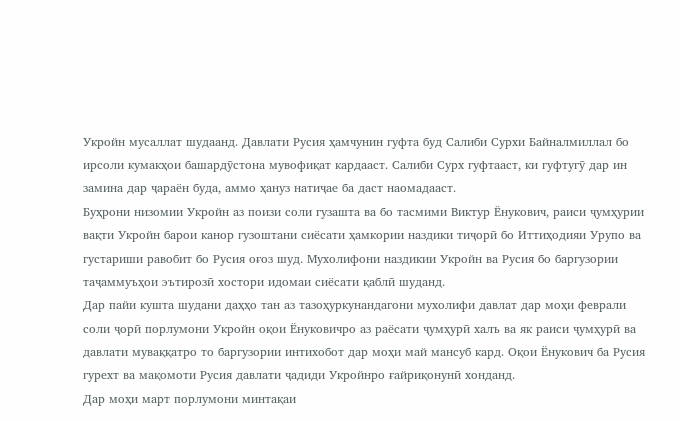Укройн мусаллат шудаанд. Давлати Русия ҳамчунин гуфта буд Салиби Сурхи Байналмиллал бо ирсоли кумакҳои башардӯстона мувофиқат кардааст. Салиби Сурх гуфтааст, ки гуфтугӯ дар ин замина дар ҷараён буда, аммо ҳануз натиҷае ба даст наомадааст.
Буҳрони низомии Укройн аз поизи соли гузашта ва бо тасмими Виктур Ёнукович, раиси ҷумҳурии вақти Укройн барои канор гузоштани сиёсати ҳамкории наздики тиҷорӣ бо Иттиҳодияи Урупо ва густариши равобит бо Русия оғоз шуд. Мухолифони наздикии Укройн ва Русия бо баргузории таҷаммуъҳои эътирозӣ хостори идомаи сиёсати қаблӣ шуданд.
Дар пайи кушта шудани даҳҳо тан аз тазоҳуркунандагони мухолифи давлат дар моҳи феврали соли ҷорӣ порлумони Укройн оқои Ёнуковичро аз раёсати ҷумҳурӣ халъ ва як раиси ҷумҳурӣ ва давлати муваққатро то баргузории интихобот дар моҳи май мансуб кард. Оқои Ёнукович ба Русия гурехт ва мақомоти Русия давлати ҷадиди Укройнро ғайриқонунӣ хонданд.
Дар моҳи март порлумони минтақаи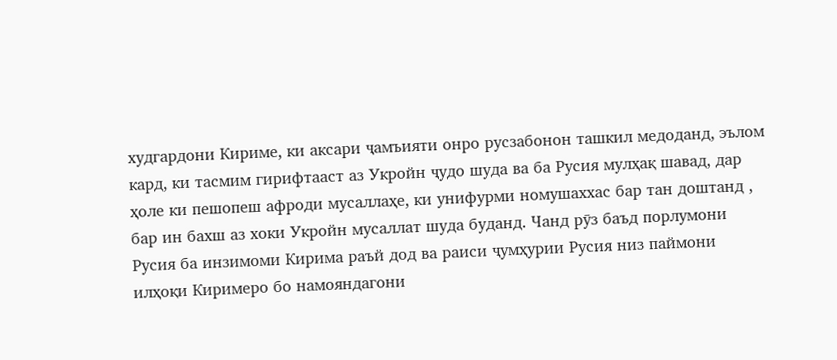худгардони Кириме, ки аксари ҷамъияти онро русзабонон ташкил медоданд, эълом кард, ки тасмим гирифтааст аз Укройн ҷудо шуда ва ба Русия мулҳақ шавад, дар ҳоле ки пешопеш афроди мусаллаҳе, ки унифурми номушаххас бар тан доштанд , бар ин бахш аз хоки Укройн мусаллат шуда буданд. Чанд рӯз баъд порлумони Русия ба инзимоми Кирима раъй дод ва раиси ҷумҳурии Русия низ паймони илҳоқи Киримеро бо намояндагони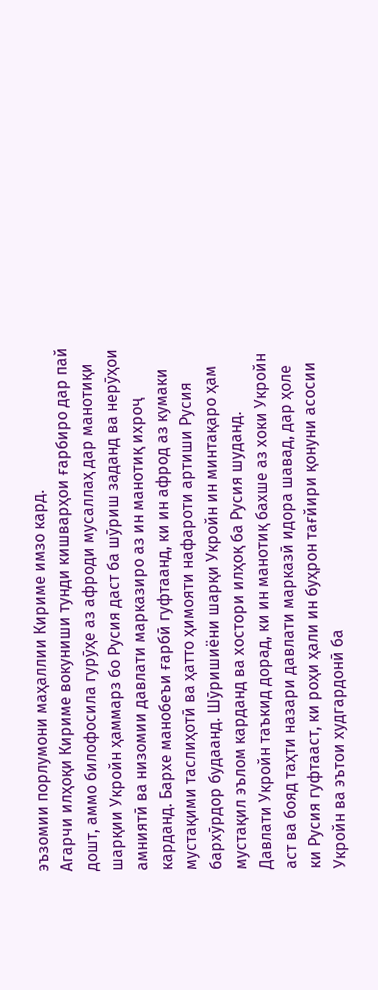эъзомии порлумони маҳаллии Кириме имзо кард.
Агарчи илҳоқи Кириме вокуниши тунди кишварҳои ғарбиро дар пай дошт, аммо билофосила гурӯҳе аз афроди мусаллаҳ дар манотиқи шарқии Укройн ҳаммарз бо Русия даст ба шӯриш заданд ва нерӯҳои амниятӣ ва низомии давлати марказиро аз ин манотиқ ихроҷ карданд. Бархе манобеъи ғарбӣ гуфтаанд, ки ин афрод аз кумаки мустақими таслиҳотӣ ва ҳатто ҳимояти нафароти артиши Русия бархӯрдор будаанд. Шӯришиёни шарқи Укройн ин минтақаро ҳам мустақил эълом карданд ва хостори илҳоқ ба Русия шуданд.
Давлати Укройн таъкид дорад, ки ин манотиқ бахше аз хоки Укройн аст ва бояд таҳти назари давлати марказӣ идора шавад, дар ҳоле ки Русия гуфтааст, ки роҳи ҳали ин буҳрон тағйири қонуни асосии Укройн ва эътои худгардонӣ ба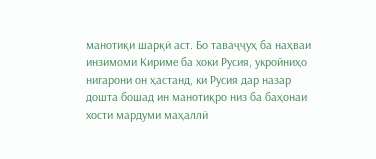манотиқи шарқӣ аст. Бо таваҷҷуҳ ба наҳваи инзимоми Кириме ба хоки Русия, укройниҳо нигарони он ҳастанд, ки Русия дар назар дошта бошад ин манотиқро низ ба баҳонаи хости мардуми маҳаллӣ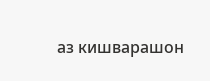аз кишварашон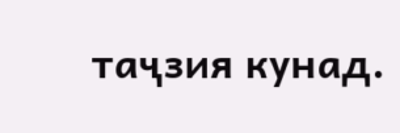таҷзия кунад.